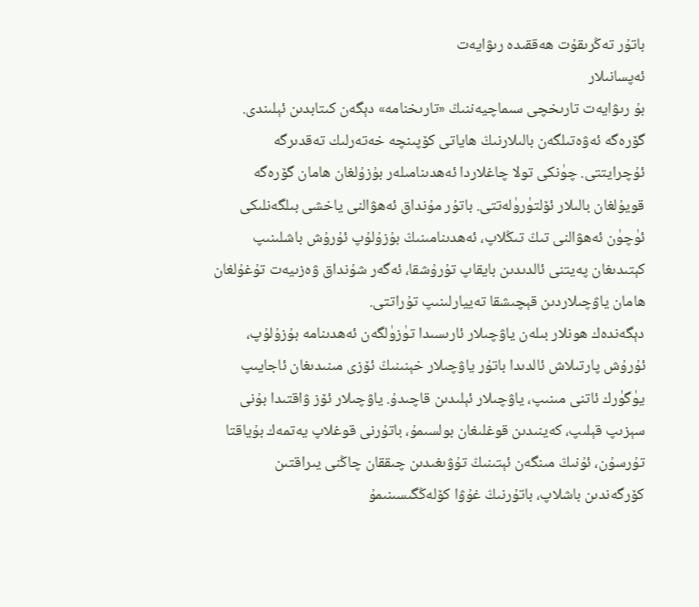باتۇر تەڭرىقۇت ھەققىدە رىۋايەت
ئەپسانىلار
بۇ رىۋايەت تارىخچى سىماچيەننىڭ «تارىخنامە» دېگەن كىتابدىن ئېلىندى.
گۆرەگە ئەۋەتىلگەن بالىلارنىڭ ھاياتى كۆپىنچە خەتەرلىك تەقدىرگە ئۇچرايتتى. چۈنكى تولا چاغلاردا ئەھدىنامىلەر بۇزۇلغان ھامان گۆرەگە قويۇلغان بالىلار ئۆلتۈرۈلەتتى. باتۇر مۇنداق ئەھۋالنى ياخشى بىلگەنلىكى ئۈچۈن ئەھۋالنى تىڭ تىڭلاپ، ئەھدىنامىنىڭ بۇزۇلۇپ ئۇرۇش باشلىنىپ كېتىدىغان پەيتنى ئالدىدىن بايقاپ تۇرۇشقا، ئەگەر شۇنداق ۋەزىيەت تۇغۇلغان ھامان ياۋچىلاردىن قېچىشقا تەييارلىنىپ تۇراتتى.
دېگەندەك ھونلار بىلەن ياۋچىلار ئارىسىدا تۈزۈلگەن ئەھدىنامە بۇزۇلۇپ، ئۇرۇش پارتىلاش ئالدىدا باتۇر ياۋچىلار خېنىنىڭ ئۆزى مىنىدىغان ئاجايىپ يۈگۈرك ئاتنى مىنىپ، ياۋچىلار ئېلىدىن قاچىدۇ. ياۋچىلار ئۆز ۋاقتىدا بۇنى سېزىپ قېلىپ، كەينىدىن قوغلىغان بولسىمۇ، باتۇرنى قوغلاپ يەتمەك بۇياقتا تۇرسۇن، ئۇنىڭ مىنگەن ئېتىنىڭ تۇۋىغىدىن چىققان چاڭنى يىراقتىن كۆرگەندىن باشلاپ، باتۇرنىڭ غۇۋا كۆلەڭگىسىنىمۇ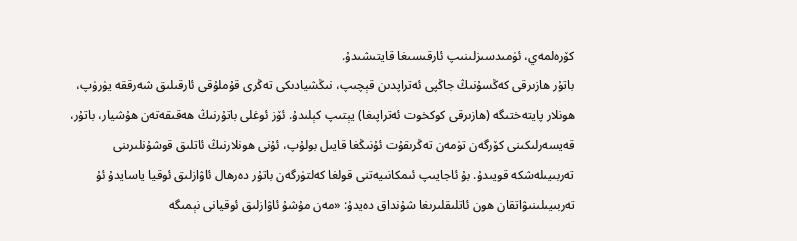كۆرەلمەي، ئۈمىدسىزلىنىپ ئارقىسىغا قايتىشىدۇ.
باتۇر ھازىرقى كەڭسۇنىڭ جاڭپى ئەتراپدىن قېچىپ، نىڭشيادىكى تەڭرى قۇملۇقى ئارقىلىق شەرققە يۈرۈپ، ھونلار پايتەختىگە (ھازىرقى كوكخوت ئەتراپىغا) يېتىپ كېلىدۇ. ئۆز ئوغلى باتۇرنىڭ ھەقىقەتەن ھۇشيار، باتۇر، قەيسەرلىكىنى كۆرگەن تۈمەن تەڭرىقۇت ئۇنىڭغا قايىل بولۇپ، ئۇنى ھونلارنىڭ ئاتلىق قوشۇنلىرىنى تەربىيىلەشكە قويىدۇ. بۇ ئاجايىپ ئىمكانىيەتنى قولغا كەلتۈرگەن باتۇر دەرھال ئاۋازلىق ئوقيا ياسايدۇ ئۇ تەربىيىلىنىۋاتقان ھون ئاتلىقلىرىغا شۇنداق دەيدۇ: «مەن مۇشۇ ئاۋازلىق ئوقيانى نېمىگە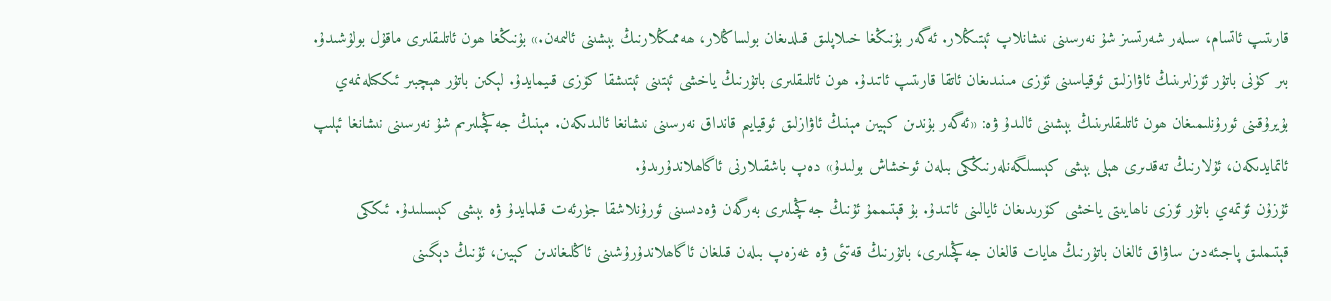قارىتىپ ئاتسام، سىلەر شەرتسىز شۇ نەرسىنى نىشانلاپ ئېتىڭلار. ئەگەر بۇنىڭغا خىلاپلىق قىلدىغان بولساڭلار، ھەممىڭلارنىڭ بېشىنى ئالىمەن.» بۇنىڭغا ھون ئاتلىقلىرى ماقۇل بولۇشىدۇ.
بىر كۈنى باتۇر ئۆزلىرىنىڭ ئاۋازلىق ئوقياسىنى ئۆزى مىنىدىغان ئاتقا قارىتىپ ئاتىدۇ. ھون ئاتلىقلىرى باتۇرنىڭ ياخشى ئېتىنى ئېتىشقا كۆزى قىيمايدۇ. لېكىن باتۇر ھېچبىر ئىككىلەنمەي بۇيرۇقىنى ئورۇنلىمىغان ھون ئاتلىقلىرىنىڭ بېشىنى ئالىدۇ ۋە: «ئەگەر بۇندىن كېيىن مېنىڭ ئاۋازلىق ئوقيايىم قانداق نەرسىنى نىشانغا ئالىدىكەن. مېنىڭ جەڭچىلىرىم شۇ نەرسىنى نىشانغا ئېلىپ ئاتمايدىكەن، ئۇلارنىڭ تەقدىرى ھېلى بېشى كېسىلگەنلەرنىڭكى بىلەن ئوخشاش بولىدۇ» دەپ باشقىلارنى ئاگاھلاندۇرىدۇ.
ئۇزۇن ئۆتمەي باتۇر ئۆزى ناھايىتى ياخشى كۆرىدىغان ئايالىنى ئاتىدۇ. بۇ قېتىممۇ ئۇنىڭ جەڭچىلىرى بەرگەن ۋەدىسىنى ئورۇنلاشقا جۈرئەت قىلمايدۇ ۋە بېشى كېسىلىدۇ. ئىككى قېتىملىق پاجىئەدىن ساۋاق ئالغان باتۇرنىڭ ھايات قالغان جەڭچىلىرى، باتۇرنىڭ قەتئى ۋە غەزەپ بىلەن قىلغان ئاگاھلاندۇرۇشىنى ئاڭلىغاندىن كېيىن، ئۇنىڭ دېگىنى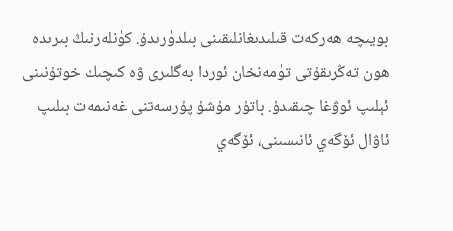بويىچە ھەركەت قىلىدىغانلىقىنى بىلدۈرىدۇ. كۈنلەرنىڭ بىرىدە ھون تەڭرىقۇتى تۈمەنخان ئوردا بەگلىرى ۋە كىچىك خوتۇنىنى ئېلىپ ئوۋغا چىقىدۇ. باتۇر مۇشۇ پۇرسەتنى غەنىمەت بىلىپ ئاۋال ئۆگەي ئانىسىنى، ئۆگەي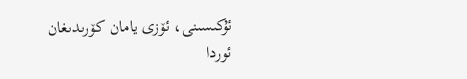ئۇكىسىنى، ئۆزى يامان كۆرىدىغان ئوردا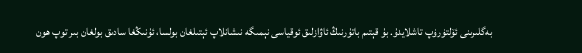بەگلىرىنى ئۆلتۈرۈپ تاشلايدۇ. بۇ قېتىم باتۇرنىڭ ئاۋازلىق ئوقياسى نېمىگە نىشانلاپ ئېتىلغان بولسا، ئۇنىڭغا سادىق بولغان بىر توپ ھون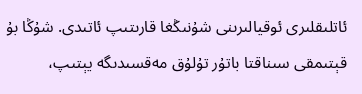ئاتلىقلىرى ئوقيالىرىنى شۇنىڭغا قارىتىپ ئاتىدى. شۇڭا بۇ قېتىمقى سىناقتا باتۇر تۇلۇق مەقسىدىگە يېتىپ،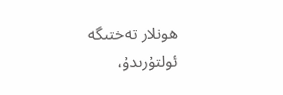ھونلار تەختىگە ئولتۇرىدۇ،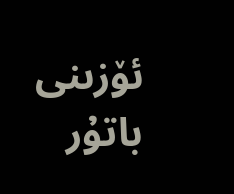ئۆزىنى باتۇر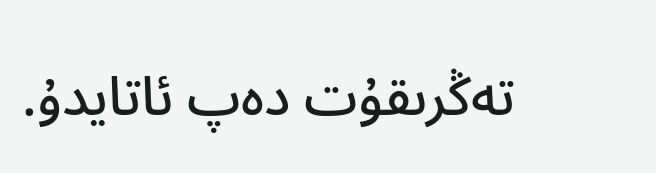تەڭرىقۇت دەپ ئاتايدۇ.